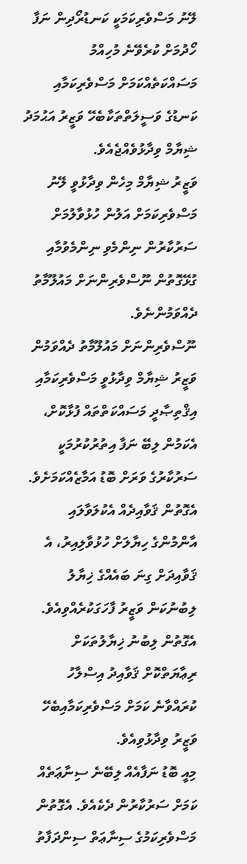ލޭނު މަސްވެރިކަމަކީ ކަނޑުރޯދިން ނަފާ ހޯދުމަށް ކުރެވޭނެ މުހިއްމު މަސައްކަތެއްކަމަށް މަސްވެރިކަމާއި ކަނޑުގެ ވަސީލަތްތަކާބެހޭ ވަޒީރު އަޙުމަދު ޝިޔާމް ވިދާޅުވެއްޖެއެވެ.
ވަޒީރު ޝިޔާމް މިހެން ވިދާޅުވީ ލޭނު މަސްވެރިކަމަށް އަލުން ހުޅުވާލުމަށް ސަރުކާރުން ނިންމެވި ނިންމެވުމާއި ގުޅޭގޮތުން ނޫސްވެރިންނަށް މައުލޫމާތު ދެއްވަމުންނެވެ.
ނޫސްވެރިންނަށް މައުލޫމާތު ދެއްވަމުން ވަޒީރު ޝިޔާމް ވިދާޅުވީ މަސްވެރިކަމާއި އިޤްތިޞާދީ މަސައްކަތްތައް ފުޅާކޮށް، އެކަމުން ލިބޭ ނަފާ އިތުރުކުރުމަކީ ސަރުކާރުގެ ވަރަށް ބޮޑު އަމާޒެއްކަމަށެވެ. އެގޮތުން ޤަވާއިދެއް އެކުލަވާލައި އާންމުންގެ ހިޔާލަށް ހުޅުވާލިއިރު، އެ ޤަވާއިދަށް ގިނަ ބައެއްގެ ޚިޔާލު ލިބުނުކަން ވަޒީރު ފާހަގަކުރެއްވިއެވެ. އެގޮތުން ލިބުނު ޚިޔާލުތަކަށް ރިޢާޔަތްކޮށް ޤަވާއިދު އިސްލާހު ކުރައްވާނެ ކަމަށް މަސްވެރިކަމާއިބެހޭ ވަޒީރު ވިދާޅުވިއެވެ.
މިއީ ބޮޑު ނަފާއެއް ލިބޭނެ ސިނާޢަތެއް ކަމަށް ސަރުކާރުން ދެކެއެވެ. އެގޮތުން މަސްވެރިކަމުގެ ސިނާޢަތް ސިންދަފާތު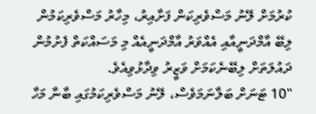ކުރުމަށް ލޭނު މަސްވެރިކަން ފަށާއިރު، މިހާރު މަސްވެރިކަމުން ލިބޭ އާމްދަނީއާއި އެއްވަރު އާމްދަނީއެއް މި މަސައްކަތް ފެށުމުން ދައުލަތަށް ލިބޭނެކަމަށް ވަޒީރު ވިދާޅުވިއެވެ.
"10 ޓަނަށް ބަލާނަމަވެސް، ލޭނު މަސްވެރިކަމުގައި ބާނާ މަހާ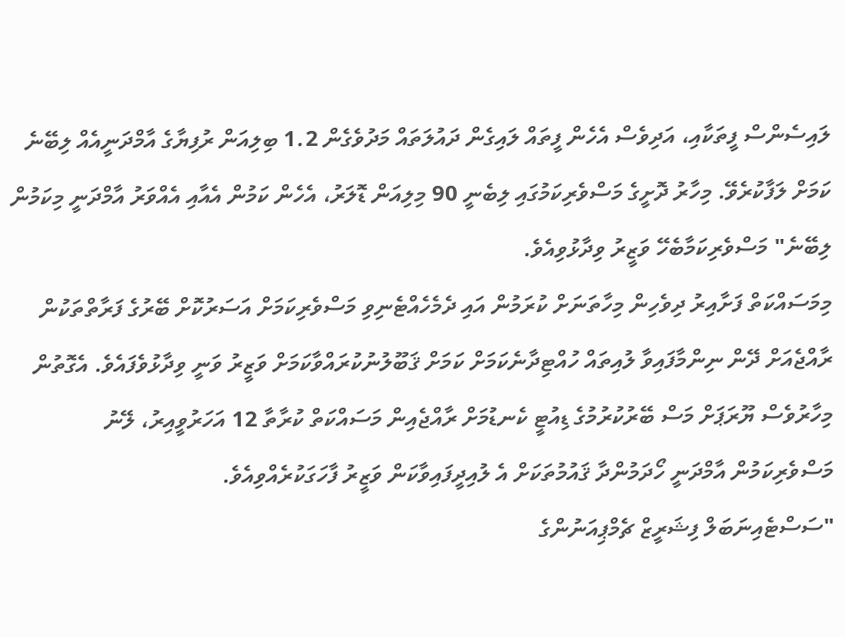ލައިސެންސް ފީތަކާއި، އަދިވެސް އެހެން ފީތައް ލައިގެން ދައުލަތައް މަދުވެގެން 1.2 ބިލިއަން ރުފިޔާގެ އާމްދަނީއެއް ލިބޭނެ ކަމަށް ލަފާކުރެވޭ. މިހާރު ދޮށީގެ މަސްވެރިކަމުގައި ލިބެނީ 90 މިލިއަން ޑޮލަރު، އެހެން ކަމުން އެއާއި އެއްވަރު އާމްދަނީ މިކަމުން ލިބޭނެ" މަސްވެރިކަމާބެހޭ ވަޒީރު ވިދާޅުވިއެވެ.
މިމަސައްކަތް ފަށާއިރު ދިވެހިން މިހާތަނަށް ކުރަމުން އައި ދެމެހެއްޓެނިވި މަސްވެރިކަމަށް އަސަރުކޮށް ބޭރުގެ ފަރާތްތަކުން ރާއްޖެއަށް ދޭން ނިންމާފައިވާ ލުއިތައް ހުއްޓިދާނެކަމަށް ކަމަށް ޤަބޫލުނުކުރައްވާކަމަށް ވަޒީރު ވަނީ ވިދާޅުވެފައެވެ. އެގޮތުން މިހާރުވެސް ޔޫރަޕަށް މަސް ބޭރުކުރުމުގެ ޑިއުޓީ ކެނޑުމަށް ރާއްޖެއިން މަސައްކަތް ކުރާތާ 12 އަހަރުވީއިރު، ލޭނު މަސްވެރިކަމުން އާމްދަނީ ހޯދަމުންދާ ޤައުމުތަކަށް އެ ލުއިދީފައިވާކަން ވަޒީރު ފާހަގަކުރެއްވިއެވެ.
"ސަސްޓެއިނަބަލް ފިޝަރީޒް ޗެމްޕިއަނުންގެ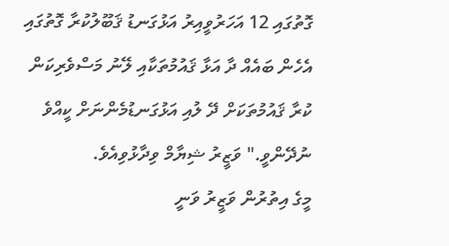ގޮތުގައި 12 އަހަރުވީއިރު އަޅުގަނޑު ޤަބޫލުކުރާ ގޮތުގައި އެހެން ބައެއް ދާ އަޅާ ޤައުމުތަކާއި ލޭނު މަސްވެރިކަން ކުރާ ޤައުމުތަކަށް ދޭ ލުއި އަޅުގަނޑުމެންނަށް ކީއްވެ ނުދޭންވީ." ވަޒީރު ޝިޔާމް ވިދާޅުވިއެވެ.
މީގެ އިތުރުން ވަޒީރު ވަނީ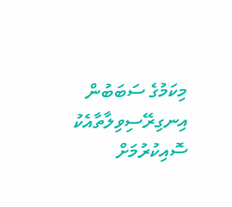މިކަމުގެ ސަބަބުން އިނގިރޭސިވިލާތާއެކު ސޮއިކުރުމަށް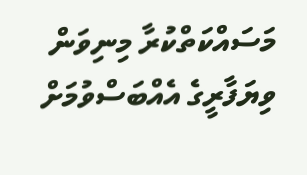މަސައްކަތްކުރާ މިނިވަން ވިޔަފާރީގެ އެއްބަސްވުމަށް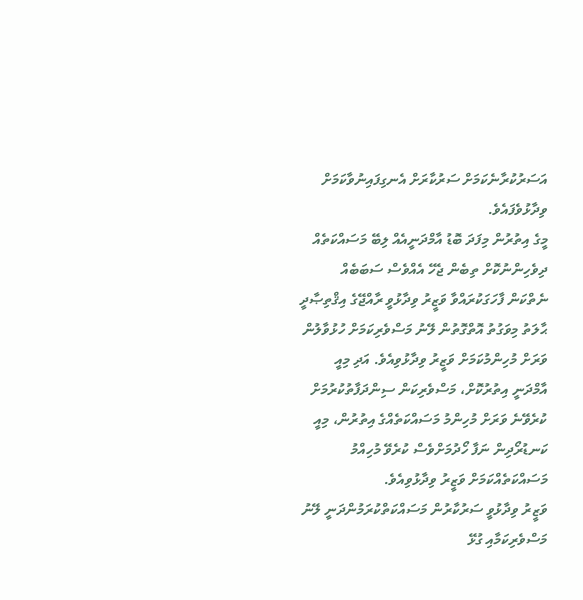އަސަރުކުރާނެކަމަށް ސަރުކާރަށް އެނގިފައިނުވާކަމަށް ވިދާޅުވެފައެވެ.
މީގެ އިތުރުން މިފަދަ ބޮޑު އާމްދަނީއެއް ލިބޭ މަސައްކަތެއް ދިވެހިންނުކޮށް ތިބެން ޖެހޭ އެއްވެސް ސަބަބެއް ނެތްކަން ފާހަގަކުރައްވާ ވަޒީރު ވިދާޅުވީ ރާއްޖޭގެ އިޤްތިޞާދީ ޙާލަތު މިވަގުތު އޮތްގޮތުން ލޭނު މަސްވެރިކަމަށް ހުޅުވާލުން ވަރަށް މުހިންމުކަމަށް ވަޒީރު ވިދާޅުވިއެވެ. އަދި މިއީ އާމްދަނީ އިތުރުކޮށް، މަސްވެރިކަން ސިންދަފާތުކުރުމަށް ކުރެވޭނެ ވަރަށް މުހިންމު މަސައްކަތެއްގެ އިތުރުން، މިއީ ކަނޑުރޯދިން ނަފާ ހޯދުމަށްވެސް ކުރެވޭ މުހިއްމު މަސައްކަތެއްކަމަށް ވަޒީރު ވިދާޅުވިއެވެ.
ވަޒީރު ވިދާޅުވީ ސަރުކާރުން މަސައްކަތްކުރަމުންދަނީ ލޭނު މަސްވެރިކަމާއި ގުޅޭ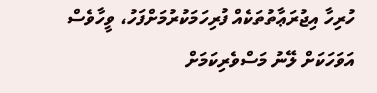ހުރިހާ އިޖުރަޢާތުތަކެއް ފުރިހަމަކުރުމަށްފަހު، ވީހާވެސް އަވަހަކަށް ލޭނު މަސްވެރިކަމަށް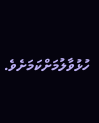ހުޅުވާލުމަށްކަމަށެވެ.